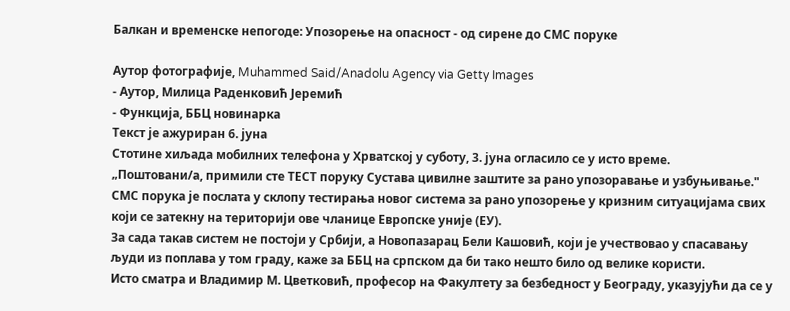Балкан и временске непогоде: Упозорење на опасност - од сирене до СМС поруке

Аутор фотографије, Muhammed Said/Anadolu Agency via Getty Images
- Аутор, Милица Раденковић Јеремић
- Функција, ББЦ новинарка
Текст је ажуриран 6. јуна
Стотине хиљада мобилних телефона у Хрватској у суботу, 3. јуна огласило се у исто време.
„Поштовани/а, примили сте ТЕСТ поруку Сустава цивилне заштите за рано упозоравање и узбуњивање."
СМС порука је послата у склопу тестирања новог система за рано упозорење у кризним ситуацијама свих који се затекну на територији ове чланице Европске уније (ЕУ).
За сада такав систем не постоји у Србији, а Новопазарац Бели Кашовић, који је учествовао у спасавању људи из поплава у том граду, каже за ББЦ на српском да би тако нешто било од велике користи.
Исто сматра и Владимир М. Цветковић, професор на Факултету за безбедност у Београду, указујући да се у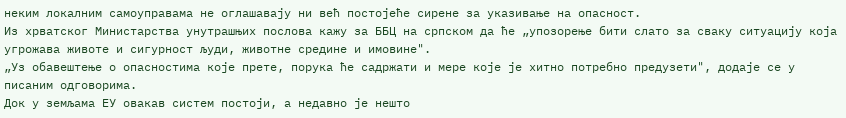неким локалним самоуправама не оглашавају ни већ постојеће сирене за указивање на опасност.
Из хрватског Министарства унутрашњих послова кажу за ББЦ на српском да ће „упозорење бити слато за сваку ситуацију која угрожава животе и сигурност људи, животне средине и имовине".
„Уз обавештење о опасностима које прете, порука ће садржати и мере које је хитно потребно предузети", додаје се у писаним одговорима.
Док у земљама ЕУ овакав систем постоји, а недавно је нешто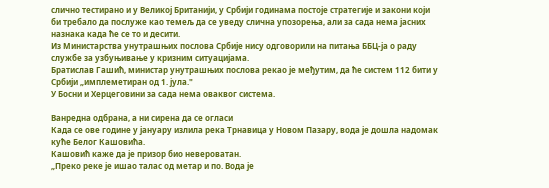слично тестирано и у Великој Британији, у Србији годинама постоје стратегије и закони који би требало да послуже као темељ да се уведу слична упозорења, али за сада нема јасних назнака када ће се то и десити.
Из Министарства унутрашњих послова Србије нису одговорили на питања ББЦ-ја о раду службе за узбуњивање у кризним ситуацијама.
Братислав Гашић, министар унутрашњих послова рекао је међутим, да ће систем 112 бити у Србији „имплеметиран од 1. јула."
У Босни и Херцеговини за сада нема оваквог система.

Ванредна одбрана, а ни сирена да се огласи
Када се ове године у јануару излила река Трнавицa у Новом Пазару, вода је дошла надомак куће Белог Кашовића.
Кашовић каже да је призор био невероватан.
„Преко реке је ишао талас од метар и по. Вода је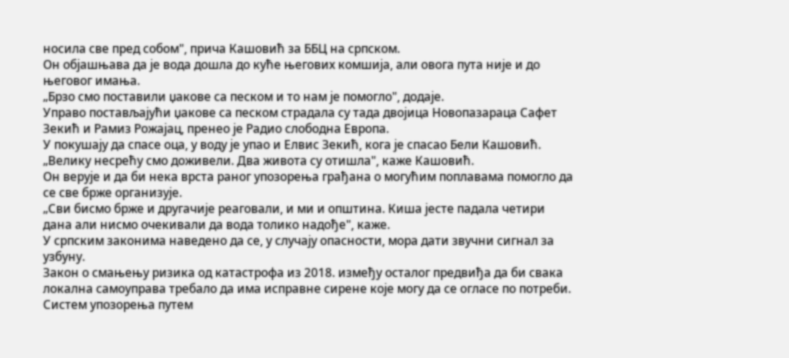носила све пред собом", прича Кашовић за ББЦ на српском.
Он објашњава да је вода дошла до куће његових комшија, али овога пута није и до његовог имања.
„Брзо смо поставили џакове са песком и то нам је помогло", додаје.
Управо постављајући џакове са песком страдала су тада двојица Новопазараца Сафет Зекић и Рамиз Рожајац, пренео је Радио слободна Европа.
У покушају да спасе оца, у воду је упао и Елвис Зекић, кога је спасао Бели Кашовић.
„Велику несрећу смо доживели. Два живота су отишла", каже Кашовић.
Он верује и да би нека врста раног упозорења грађана о могућим поплавама помогло да се све брже организује.
„Сви бисмо брже и другачије реаговали, и ми и општина. Киша јесте падала четири дана али нисмо очекивали да вода толико надође", каже.
У српским законима наведено да се, у случају опасности, мора дати звучни сигнал за узбуну.
Закон о смањењу ризика од катастрофа из 2018. између осталог предвиђа да би свака локална самоуправа требало да има исправне сирене које могу да се огласе по потреби.
Систем упозорења путем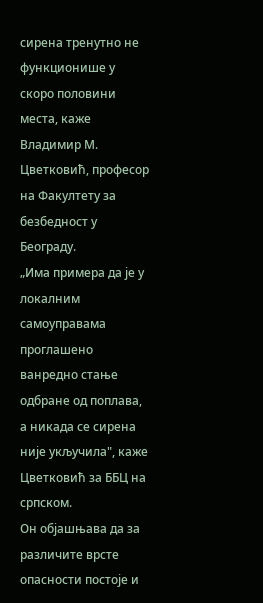сирена тренутно не функционише у скоро половини места, каже Владимир М. Цветковић, професор на Факултету за безбедност у Београду.
„Има примера да је у локалним самоуправама проглашено ванредно стање одбране од поплава, а никада се сирена није укључила", каже Цветковић за ББЦ на српском.
Он објашњава да за различите врсте опасности постоје и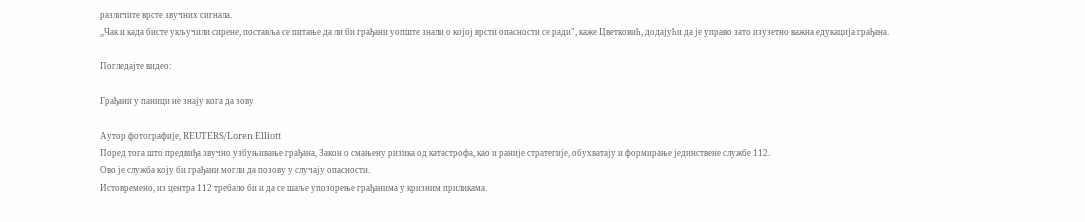различите врсте звучних сигнала.
„Чак и када бисте укључили сирене, поставља се питање да ли би грађани уопште знали о којој врсти опасности се ради", каже Цветковић, додајући да је управо зато изузетно важна едукација грађана.

Погледајте видео:

Грађани у паници не знају кога да зову

Аутор фотографије, REUTERS/Loren Elliott
Поред тога што предвиђа звучно узбуњивање грађана, Закон о смањену ризика од катастрофа, као и раније стратегије, обухватају и формирање јединствене службе 112.
Ово је служба коју би грађани могли да позову у случају опасности.
Истовремено, из центра 112 требало би и да се шаље упозорење грађанима у кризним приликама.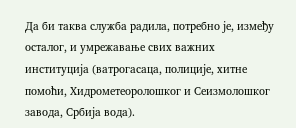Да би таква служба радила, потребно је, између осталог, и умрежавање свих важних институција (ватрогасаца, полиције, хитне помоћи, Хидрометеоролошког и Сеизмолошког завода, Србија вода).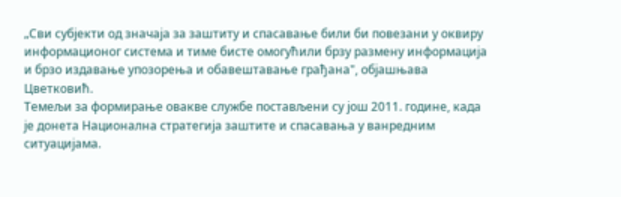„Сви субјекти од значаја за заштиту и спасавање били би повезани у оквиру информационог система и тиме бисте омогућили брзу размену информација и брзо издавање упозорења и обавештавање грађана", објашњава Цветковић.
Темељи за формирање овакве службе постављени су још 2011. године, када је донета Национална стратегија заштите и спасавања у ванредним ситуацијама.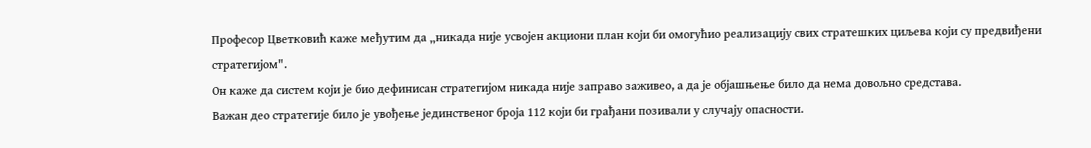Професор Цветковић каже међутим да „никада није усвојен акциони план који би омогућио реализацију свих стратешких циљева који су предвиђени стратегијом".
Он каже да систем који је био дефинисан стратегијом никада није заправо заживео, а да је објашњење било да нема довољно средстава.
Важан део стратегије било је увођење јединственог броја 112 који би грађани позивали у случају опасности.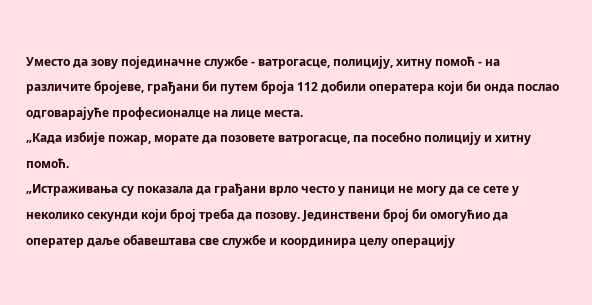Уместо да зову појединачне службе - ватрогасце, полицију, хитну помоћ - на различите бројеве, грађани би путем броја 112 добили оператера који би онда послао одговарајуће професионалце на лице места.
„Када избије пожар, морате да позовете ватрогасце, па посебно полицију и хитну помоћ.
„Истраживања су показала да грађани врло често у паници не могу да се сете у неколико секунди који број треба да позову. Јединствени број би омогућио да оператер даље обавештава све службе и координира целу операцију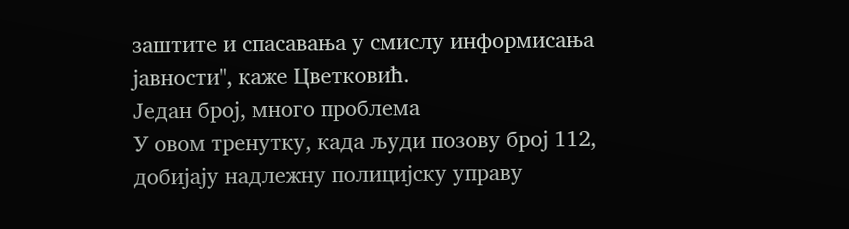заштите и спасавања у смислу информисања јавности", каже Цветковић.
Један број, много проблема
У овом тренутку, када људи позову број 112, добијају надлежну полицијску управу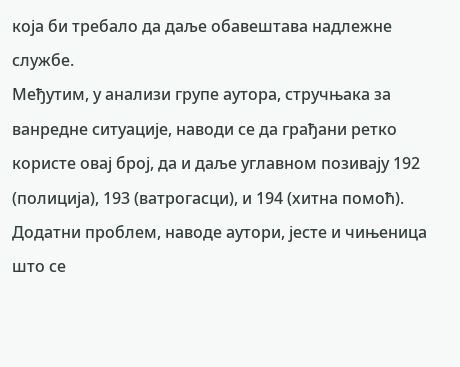која би требало да даље обавештава надлежне службе.
Међутим, у анализи групе аутора, стручњака за ванредне ситуације, наводи се да грађани ретко користе овај број, да и даље углавном позивају 192 (полиција), 193 (ватрогасци), и 194 (хитна помоћ).
Додатни проблем, наводе аутори, јесте и чињеница што се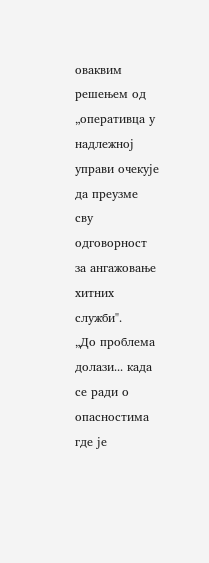оваквим решењем од „оперативца у надлежној управи очекује да преузме сву одговорност за ангажовање хитних служби".
„До проблема долази... када се ради о опасностима где је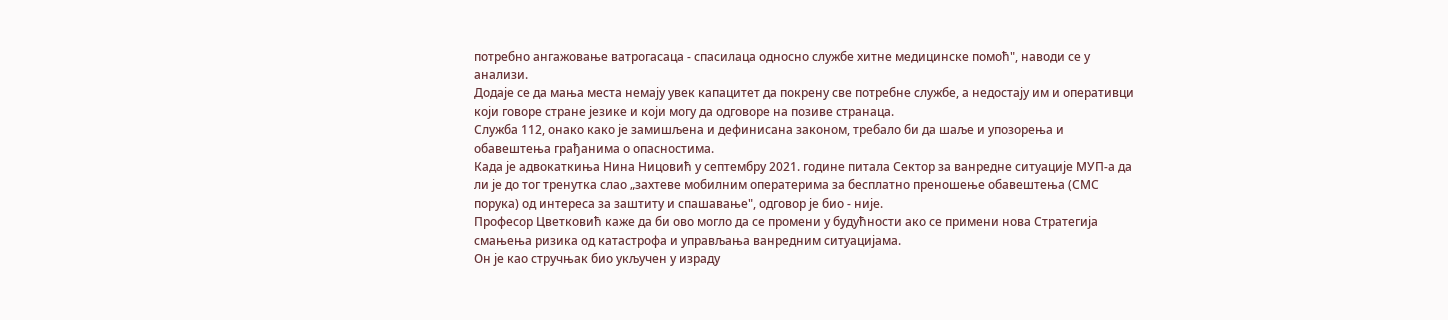потребно ангажовање ватрогасаца - спасилаца односно службе хитне медицинске помоћ", наводи се у анализи.
Додаје се да мања места немају увек капацитет да покрену све потребне службе, а недостају им и оперативци који говоре стране језике и који могу да одговоре на позиве странаца.
Служба 112, онако како је замишљена и дефинисана законом, требало би да шаље и упозорења и обавештења грађанима о опасностима.
Када је адвокаткиња Нина Ницовић у септембру 2021. године питала Сектор за ванредне ситуације МУП-а да ли је до тог тренутка слао „захтеве мобилним оператерима за бесплатно преношење обавештења (СМС порука) од интереса за заштиту и спашавање", одговор је био - није.
Професор Цветковић каже да би ово могло да се промени у будућности ако се примени нова Стратегија смањења ризика од катастрофа и управљања ванредним ситуацијама.
Он је као стручњак био укључен у израду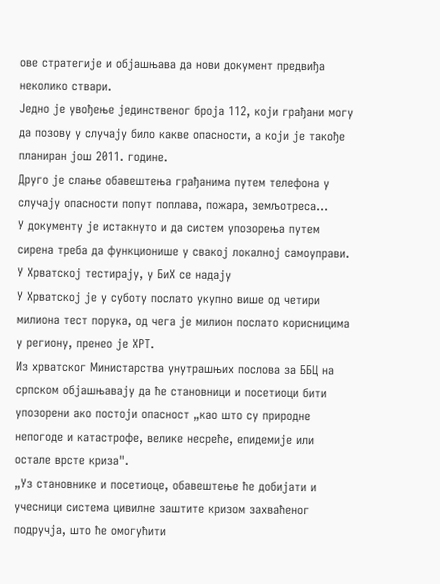ове стратегије и објашњава да нови документ предвиђа неколико ствари.
Једно је увођење јединственог броја 112, који грађани могу да позову у случају било какве опасности, а који је такође планиран још 2011. године.
Друго је слање обавештења грађанима путем телефона у случају опасности попут поплава, пожара, земљотреса...
У документу је истакнуто и да систем упозорења путем сирена треба да функционише у свакој локалној самоуправи.
У Хрватској тестирају, у БиХ се надају
У Хрватској је у суботу послато укупно више од четири милиона тест порука, од чега је милион послато корисницима у региону, пренео је ХРТ.
Из хрватског Министарства унутрашњих послова за ББЦ на српском објашњавају да ће становници и посетиоци бити упозорени ако постоји опасност „као што су природне непогоде и катастрофе, велике несреће, епидемије или остале врсте криза".
„Уз становнике и посетиоце, обавештење ће добијати и учесници система цивилне заштите кризом захваћеног подручја, што ће омогућити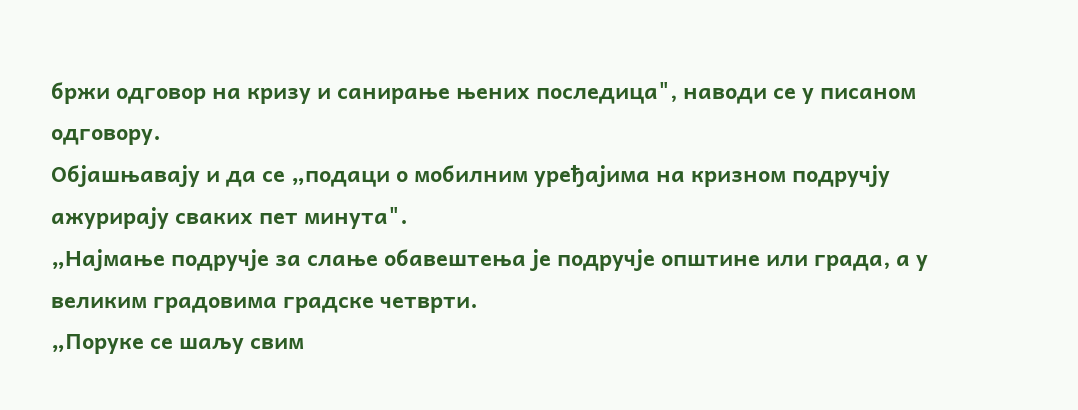бржи одговор на кризу и санирање њених последица", наводи се у писаном одговору.
Објашњавају и да се „подаци о мобилним уређајима на кризном подручју ажурирају сваких пет минута".
„Најмање подручје за слање обавештења је подручје општине или града, а у великим градовима градске четврти.
„Поруке се шаљу свим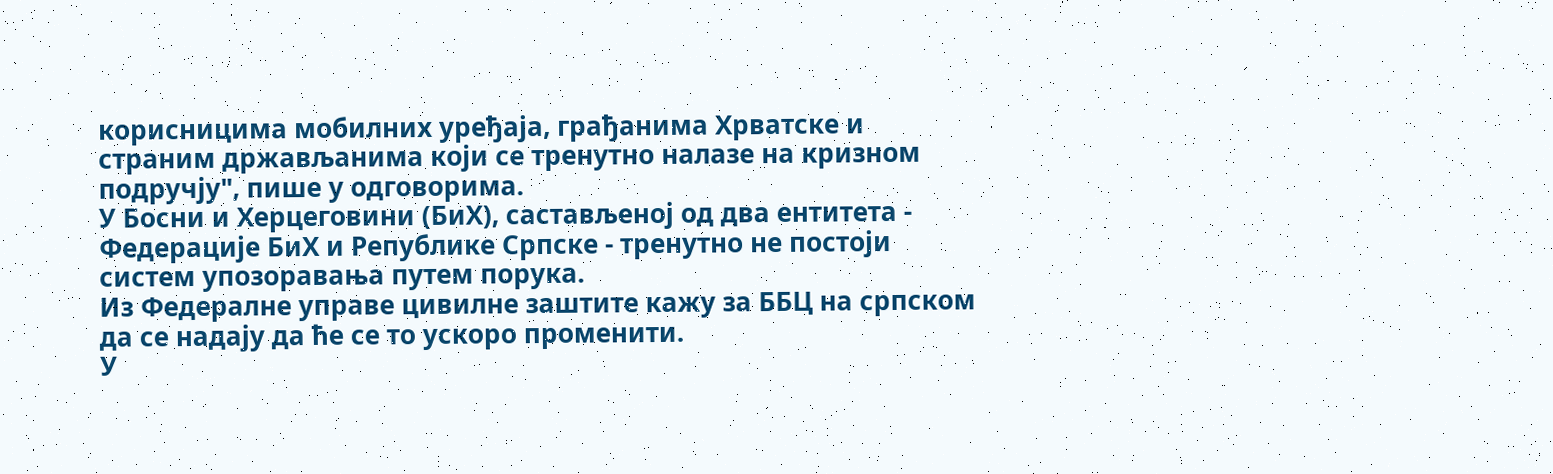корисницима мобилних уређаја, грађанима Хрватске и страним држављанима који се тренутно налазе на кризном подручју", пише у одговорима.
У Босни и Херцеговини (БиХ), састављеној од два ентитета - Федерације БиХ и Републике Српске - тренутно не постоји систем упозоравања путем порука.
Из Федералне управе цивилне заштите кажу за ББЦ на српском да се надају да ће се то ускоро променити.
У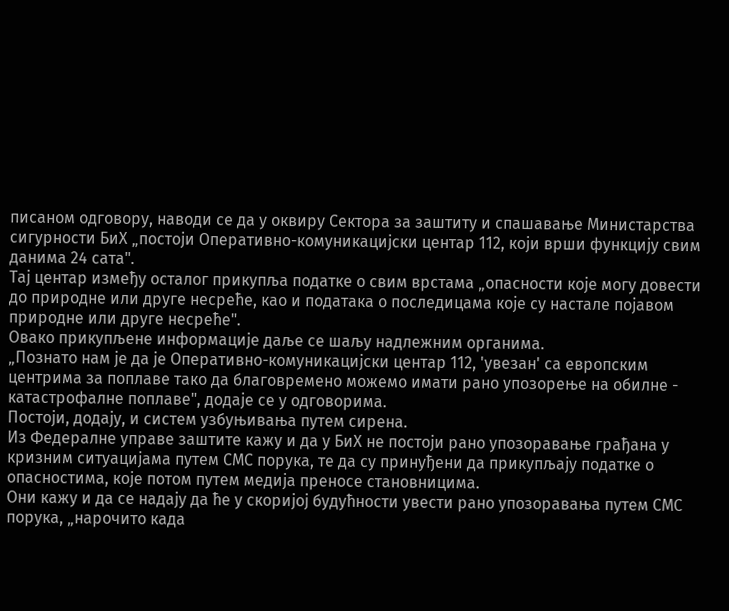писаном одговору, наводи се да у оквиру Сектора за заштиту и спашавање Министарства сигурности БиХ „постоји Оперативно-комуникацијски центар 112, који врши функцију свим данима 24 сата".
Тај центар између осталог прикупља податке о свим врстама „опасности које могу довести до природне или друге несреће, као и података о последицама које су настале појавом природне или друге несреће".
Овако прикупљене информације даље се шаљу надлежним органима.
„Познато нам је да је Оперативно-комуникацијски центар 112, 'увезан' са европским центрима за поплаве тако да благовремено можемо имати рано упозорење на обилне - катастрофалне поплаве", додаје се у одговорима.
Постоји, додају, и систем узбуњивања путем сирена.
Из Федералне управе заштите кажу и да у БиХ не постоји рано упозоравање грађана у кризним ситуацијама путем СМС порука, те да су принуђени да прикупљају податке о опасностима, које потом путем медија преносе становницима.
Они кажу и да се надају да ће у скоријој будућности увести рано упозоравања путем СМС порука, „нарочито када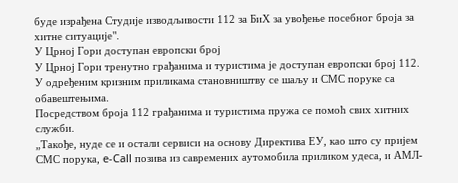буде израђена Студије изводљивости 112 за БиХ за увођење посебног броја за хитне ситуације".
У Црној Гори доступан европски број
У Црној Гори тренутно грађанима и туристима је доступан европски број 112.
У одређеним кризним приликама становништву се шаљу и СМС поруке са обавештењима.
Посредством броја 112 грађанима и туристима пружа се помоћ свих хитних служби.
„Такође, нуде се и остали сервиси на основу Директива ЕУ, као што су пријем СМС порука, e-Call позива из савремених аутомобила приликом удеса, и АМЛ-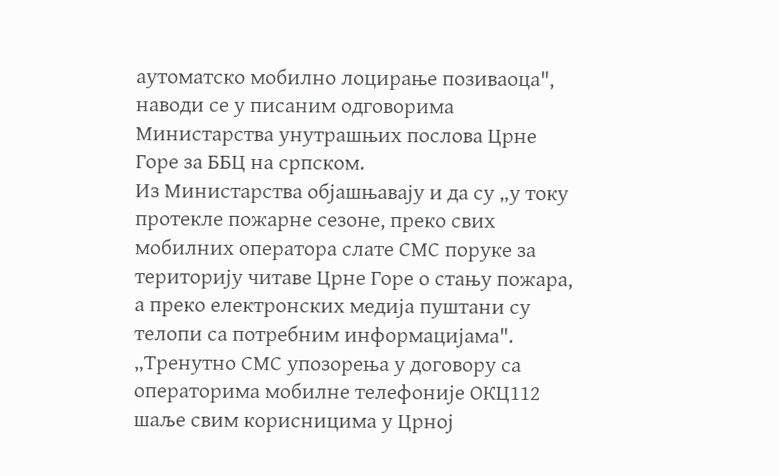аутоматско мобилно лоцирање позиваоца", наводи се у писаним одговорима Министарства унутрашњих послова Црне Горе за ББЦ на српском.
Из Министарства објашњавају и да су „у току протекле пожарне сезоне, преко свих мобилних оператора слате СМС поруке за територију читаве Црне Горе о стању пожара, а преко електронских медија пуштани су телопи са потребним информацијама".
„Тренутно СМС упозорења у договору са операторима мобилне телефоније ОКЦ112 шаље свим корисницима у Црној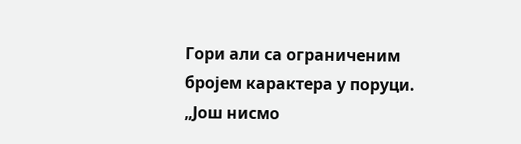Гори али са ограниченим бројем карактера у поруци.
„Још нисмо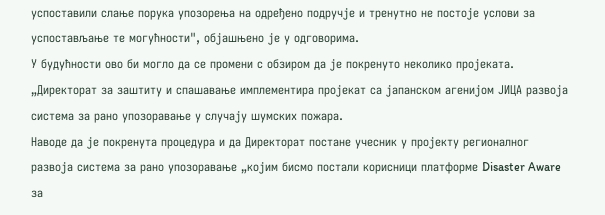успоставили слање порука упозорења на одређено подручје и тренутно не постоје услови за успостављање те могућности", објашњено је у одговорима.
У будућности ово би могло да се промени с обзиром да је покренуто неколико пројеката.
„Директорат за заштиту и спашавање имплементира пројекат са јапанском агенијом ЈИЦА развоја система за рано упозоравање у случају шумских пожара.
Наводе да је покренута процедура и да Директорат постане учесник у пројекту регионалног развоја система за рано упозоравање „којим бисмо постали корисници платформе Disaster Aware за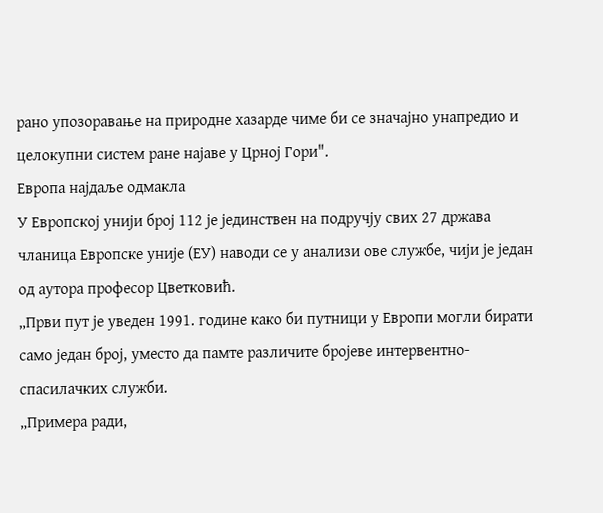рано упозоравање на природне хазарде чиме би се значајно унапредио и целокупни систем ране најаве у Црној Гори".
Европа најдаље одмакла
У Европској унији број 112 је јединствен на подручју свих 27 држава чланица Европске уније (ЕУ) наводи се у анализи ове службе, чији је један од аутора професор Цветковић.
„Први пут је уведен 1991. године како би путници у Европи могли бирати само један број, уместо да памте различите бројеве интервентно-спасилачких служби.
„Примера ради,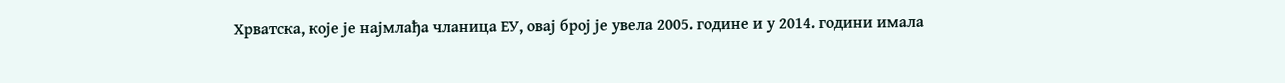Хрватска, које је најмлађа чланица ЕУ, овај број је увела 2005. године и у 2014. години имала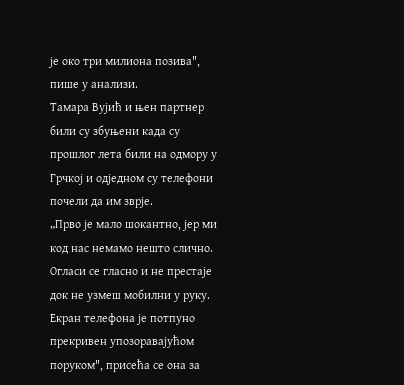је око три милиона позива", пише у анализи.
Тамара Вујић и њен партнер били су збуњени када су прошлог лета били на одмору у Грчкој и одједном су телефони почели да им зврје.
„Прво је мало шокантно, јер ми код нас немамо нешто слично. Огласи се гласно и не престаје док не узмеш мобилни у руку. Екран телефона је потпуно прекривен упозоравајућом поруком", присећа се она за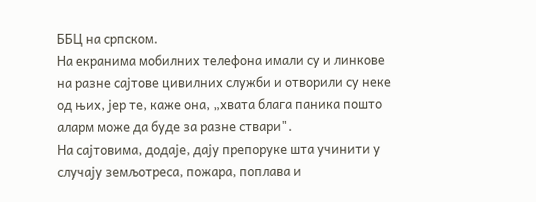ББЦ на српском.
На екранима мобилних телефона имали су и линкове на разне сајтове цивилних служби и отворили су неке од њих, јер те, каже она, „хвата блага паника пошто аларм може да буде за разне ствари".
На сајтовима, додаје, дају препоруке шта учинити у случају земљотреса, пожара, поплава и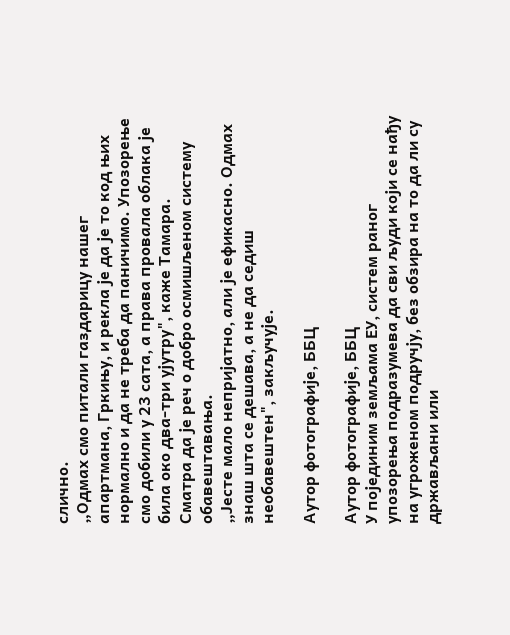слично.
„Одмах смо питали газдарицу нашег апартмана, Гркињу, и рекла је да је то код њих нормално и да не треба да паничимо. Упозорење смо добили у 23 сата, а права провала облака је била око два-три ујутру", каже Тамара.
Сматра да је реч о добро осмишљеном систему обавештавања.
„Јесте мало непријатно, али је ефикасно. Одмах знаш шта се дешава, а не да седиш необавештен", закључује.

Аутор фотографије, ББЦ

Аутор фотографије, ББЦ
У појединим земљама ЕУ, систем раног упозорења подразумева да сви људи који се нађу на угроженом подручју, без обзира на то да ли су држављани или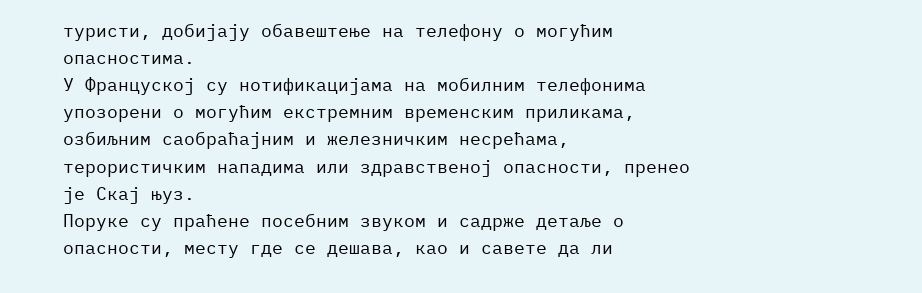туристи, добијају обавештење на телефону о могућим опасностима.
У Француској су нотификацијама на мобилним телефонима упозорени о могућим екстремним временским приликама, озбиљним саобраћајним и железничким несрећама, терористичким нападима или здравственој опасности, пренео је Скај њуз.
Поруке су праћене посебним звуком и садрже детаље о опасности, месту где се дешава, као и савете да ли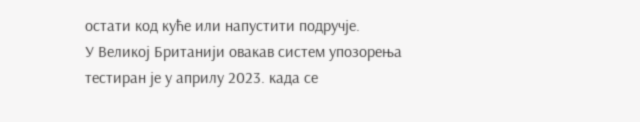остати код куће или напустити подручје.
У Великој Британији овакав систем упозорења тестиран је у априлу 2023. када се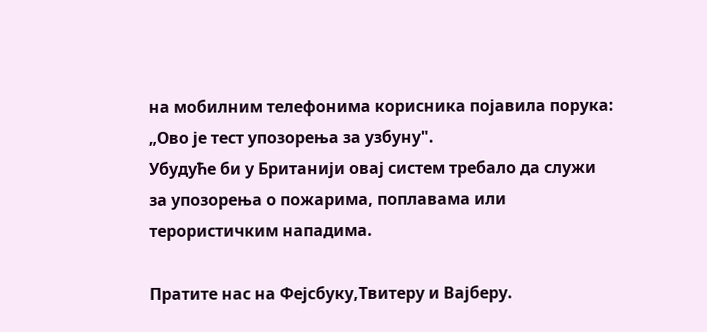на мобилним телефонима корисника појавила порука: „Ово је тест упозорења за узбуну".
Убудуће би у Британији овај систем требало да служи за упозорења о пожарима, поплавама или терористичким нападима.

Пратите нас на Фејсбуку,Твитеру и Вајберу.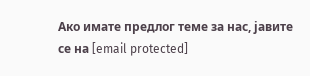Ако имате предлог теме за нас, јавите се на [email protected]